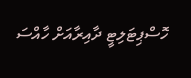ހޮސްޕިޓަލިޓީ ދާއިރާއަށް ހާއްސަ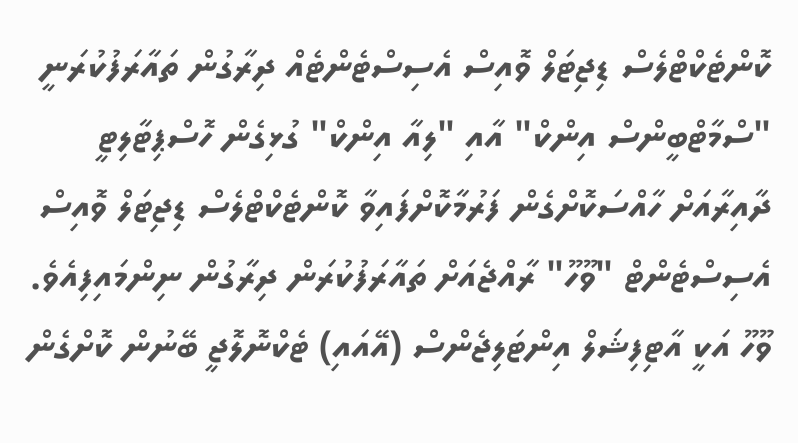ކޮންޓެކްޓްލެސް ޑިޖިޓަލް ވޮއިސް އެސިސްޓެންޓެއް ދިރާގުން ތައާރަފުކުރަނީ
"ސްމާޓްބީންސް އިންކް" އާއި "ލިއާ އިންކް" ގުޅިގެން ހޮސްޕިޓާލިޓީ ދާއިރާއަށް ހާއްސަކޮށްގެން ފަރުމާކޮށްފައިވާ ކޮންޓެކްޓްލެސް ޑިޖިޓަލް ވޮއިސް އެސިސްޓެންޓް "ވޫހޫ" ރާއްޖެއަށް ތައާރަފުކުރަން ދިރާގުން ނިންމައިފިއެވެ.
ވޫހޫ އަކީ އާޓިފިޝަލް އިންޓަލިޖެންސް (އޭއައި) ޓެކްނޮލޮޖީ ބޭނުން ކޮށްގެން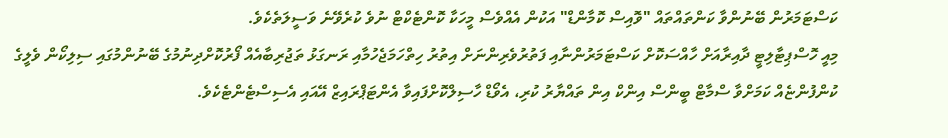ކަސްޓަމަރުން ބޭނުންވާ ކަންތައްތައް "ވޮއިސް ކޮމާންޑް" އަކުން އެއްވެސް މީހަކާ ކޮންޓެކްޓް ނުވެ ކުރެވޭނެ ވަސީލަތެކެވެ.
މިއީ ހޮސްޕިޓާލިޓީ ދާއިރާއަށް ހާއްސަކޮށް ކަސްޓަމަރުންނާއި ފަތުރުވެރިންނަށް އިތުރު ހިތްހަމަޖެހުމާއި ރަނގަޅު ތަޖުރިބާއެއް ފޯރުކޮށްދިނުމުގެ ބޭނުންމުގައި ސިލިކޯން ވެލީގެ ކުންފުންޏެއް ކަމަށްވާ ސްމާޓް ބީންސް އިންކް އިން ތައްޔާރު ކުރި، އެވޯޑް ހާސިލްކޮށްފައިވާ އެންޓަޕްރައިޒް އޭއައި އެސިސްޓެންޓެކެވެ.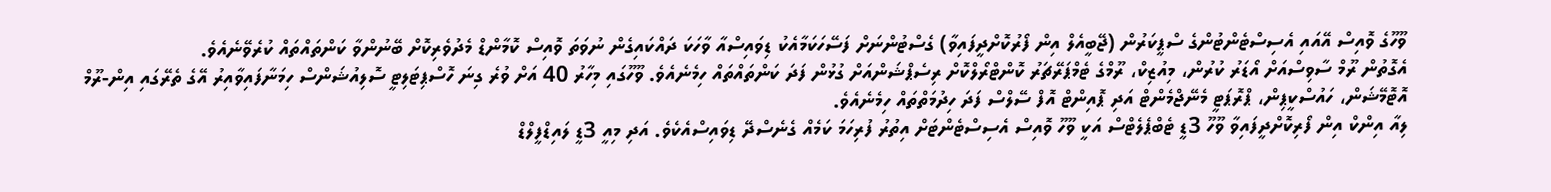ވޫހޫގެ ވޮއިސް އޭއައި އެސިސްޓެންޓުންގެ ސްޕީކަރުން (ޖޭބީއެލް އިން ފޯރުކޮށްދީފައިވާ) ގެސްޓުންނަށް ފަސޭހަކަމާއެކު ޑިވައިސްއާ ވާހަކަ ދައްކައިގެން ނުވަތަ ވޮއިސް ކޮމާންޑް މެދުވެރިކޮށް ބޭނުންވާ ކަންތައްތައް ކުރެވޭނެއެވެ.
އެގޮތުން ރޫމް ސާވިސްއަށް އޯޑަރު ކުރުން، މިއުޒިކް، ރޫމްގެ ޓެމްޕަރޭޗަރު ކޮންޓްރޯލްކޮށް ރިސެޕްޝަންއަށް ގުޅުން ފަދަ ކަންތައްތައް ހިމެނެއެވެ. ވޫހޫގައި މިހާރު 40 އަށް ވުރެ ގިނަ ހޮސްޕިޓަލިޓީ ސޮލިއުޝަންސް ހިމަނާފައިވާއިރު އޭގެ ތެރޭގައި އިން-ރޫމް އޮޓޮމޭޝަން، ހައުސްކީޕިން، ޕްރޮޕަޓީ މެނޭޖްމެންޓް އަދި ޕޮއިންޓް އޮފް ސޭލްސް ފަދަ ހިދުމަތްތައް ހިމެނެއެވެ.
ލިއާ އިންކް އިން ފޯރިކޮށްދީފައިވާ ވޫހޫ 3ޑީ ޓެބްޕެލެޓްސް އަކީ ވޫހޫ ވޮއިސް އެސިސްޓެންޓަށް އިތުރު ފުރިހަމަ ކަމެއް ގެނެސްދޭ ޑިވައިސްއެކެވެ. އަދި މިއީ 3ޑީ ލައިޑްފީލްޑް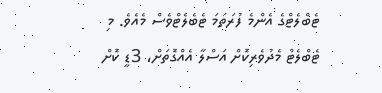ޓެބްލެޓްގެ އެންމެ ފުރަތަމަ ޓެބެލެޓްވެސް މެއެވެ. މި ޓެބްލެޓް މެދުވެރިކޮށް އަސްލާ އެއްގޮތަށް، 3ޑީ ކޮށް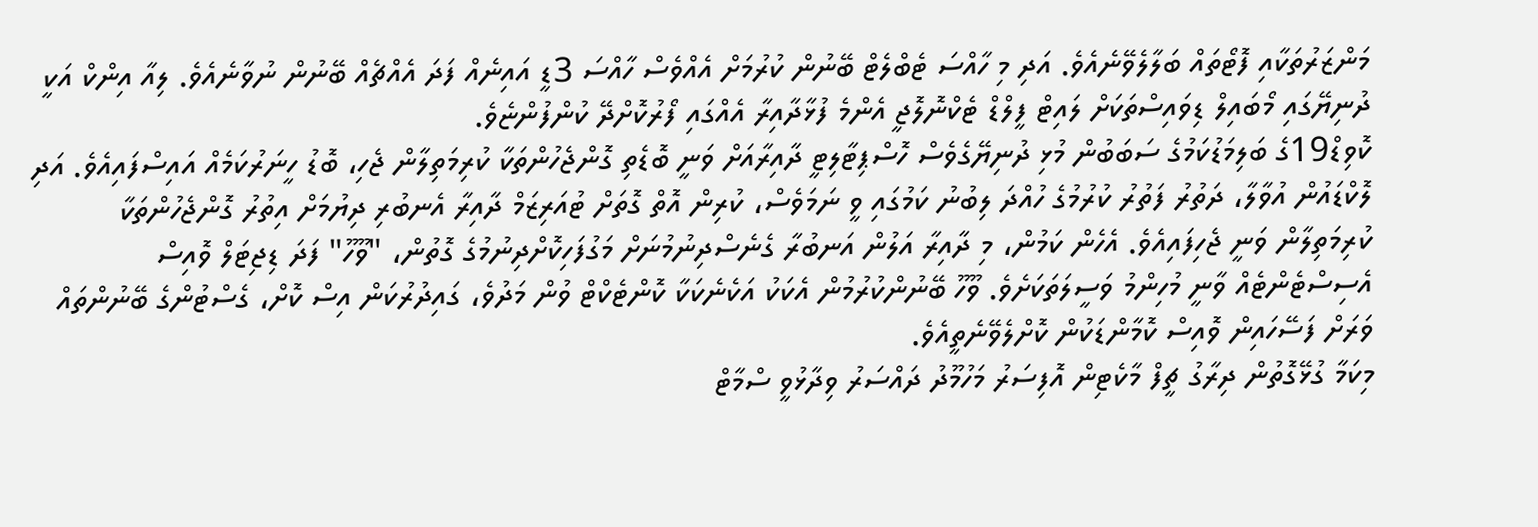މަންޒަރުތަކާއި ފޮޓޯތައް ބަލާލެވޭނެއެވެ. އަދި މި ހާއްސަ ޓެބްލެޓް ބޭނުން ކުރުމަށް އެއްވެސް ހާއްސަ 3ޑީ އައިނެއް ފަދަ އެއްޗެއް ބޭނުން ނުވާނެއެވެ. ލިއާ އިންކް އަކީ ދުނިޔޭގައި މޯބައިލް ޑިވައިސްތަކަށް ލައިޓް ފީލްޑް ޓެކްނޮލޮޖީ އެންމެ ފުޅާދާއިރާ އެއްގައި ފޯރުކޮށްދޭ ކުންފުންޏެވެ.
ކޮވިޑް19ގެ ބަލިމަޑުކަމުގެ ސަބަބުން މުޅި ދުނިޔޭގެވެސް ހޮސްޕިޓާލިޓީ ދާއިރާއަށް ވަނީ ބޮޑެތި ގޮންޖެހުންތަކާ ކުރިމަތިލާން ޖެހި، ބޮޑު ހީނަރުކަމެއް އައިސްފައިއެވެ. އަދި ލޮކްޑައުން އުވާލާ، ދަތުރު ފަތުރު ކުރުމުގެ ހުއްދަ ލިބުނު ކަމުގައި ވީ ނަމަވެސް، ކުރިން އޮތް ގޮތަށް ޓުއަރިޒަމް ދާއިރާ އެނބުރި ދިޔުމަށް އިތުރު ގޮންޖެހުންތަކާ ކުރިމަތިލާން ވަނީ ޖެހިފައިއެވެ. އެހެން ކަމުން، މި ދާއިރާ އަލުން އަނބުރާ ގެނެސްދިނުމުނަށް މަގުފަހިކޮށްދިނުމުގެ ގޮތުން، "ވޫހޫ" ފަދަ ޑިޖިޓަލް ވޮއިސް އެސިސްޓެންޓެއް ވާނީ މުހިންމު ވަސީލަތަކަށެވެ. ވޫހޫ ބޭނުންކުރުމުން އެކަކު އަކެނެކަކާ ކޮންޓެކްޓް ވުން މަދުވެ، ގައިދުރުކަން އިސް ކޮށް، ގެސްޓުންގެ ބޭނުންތައް ވަރަށް ފަސޭހައިން ވޮއިސް ކޮމާންޑަކުން ކޮށްލެވޭނެތީއެވެ.
މިކަމާ ގުޅޭގޮތުން ދިރާގު ޗީފް މާކެޓިން އޮފިސަރު މަހުމޫދު ދައްސަރު ވިދާޅުވީ ސްމާޓް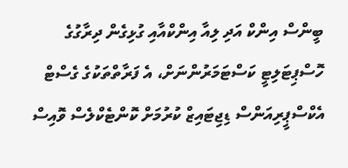ބީންސް އިންކް އަދި ލިއާ އިންކްއާއި ގުޅިގެން ދިރާގުގެ ހޮސްޕިޓަލިޓީ ކަސްޓަމަރުންނަށް، އެ ފަރާތްތަކުގެ ގެސްޓް އެކްސްޕީރިއަންސް ޑިޖިޓައިޒް ކުރުމަށް ކޮންޓެކްލެސް ވޮއިސް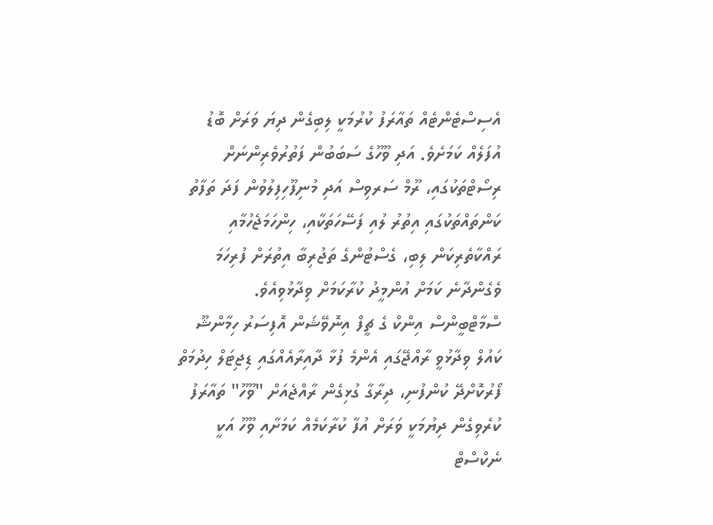އެސިސްޓެންޓެއް ތައާރަފު ކުރުމަކީ ލިބިގެން ދިޔަ ވަރަށް ބޮޑު އުފަލެއް ކަމަށެވެ. އަދި ވޫހޫގެ ސަބަބުން ފަތުރުވެރިންނަށް ރިސޯޓްތަކުގައި، ރޫމް ސަރވިސް އަދި މުނިފޫހިފިލުވުން ފަދަ ތަފާތު ކަންތައްތަކުގައި އިތުރު ލުއި ފަސޭހަތަކާއި، ހިންހަމަޖެހުމާއި ރައްކާތެރިކަން ލިބި، ގެސްޓުންގެ ތަޖުރިބާ އިތުރަށް ފުރިހަމަ ވެގެންދާނެ ކަމަށް އުންމީދު ކުރާކަމަށް ވިދާޅުވިއެވެ.
ސްމާޓްބީންސް އިންކް ގެ ޗީފް އިނޮވޭޝަން އޮފިސަރު ހިމާންޝޫ ކައުލް ވިދާޅުވީ ރާއްޖޭގައި އެންމެ ފުޅާ ދާއިރާއެއްގައި ޑިޖިޓަލް ހިދުމަތް ފޯރުކޮށްދޭ ކުންފުނި، ދިރާގާ ގުޅިގެން ރާއްޖެއަށް "ވޫހޫ" ތައާރަފު ކުރެވިގެން ދިޔުމަކީ ވަރަށް އުފާ ކުރާކަމެއް ކަމަށާއި ވޫހޫ އަކީ ނެކްސްޓް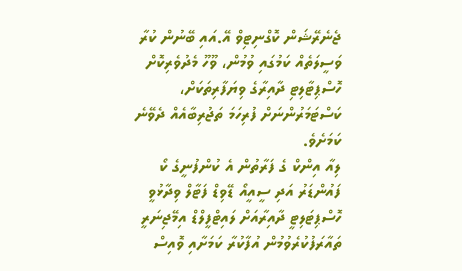ޖެނެރޭޝަން ކޮގްނިޓިވް އޭ.އައި ބޭނުން ކުރާ ވަސީލަތެއް ކަމުގައި ވުމުން، ވޫހޫ މެދުވެރިކޮށް ހޮސްޕިޓާލިޓި ދާއިރާގެ ވިޔަފާރިތަކަށް، ކަސްޓަމަރުންނަށް ފުރިހަމަ ތަޖުރިބާއެއް ދެވޭނެ ކަމަށެވެ.
ލިއާ އިންކް ގެ ފަރާތުން އެ ކުންފުނީގެ ކޯ ފައުންޑަރު އަދި ސީއީއޯ ޑޭވިޑް ފަޓާލް ވިދާޅުވީ ހޮސްޕިޓަލިޓީ ދާއިރާއަށް ލައިޓްފީލްޑް އިމޭޖިނަރީ ތައާރަފުކުރެވުމުން އުފާކުރާ ކަމަށާއި ވޮއިސް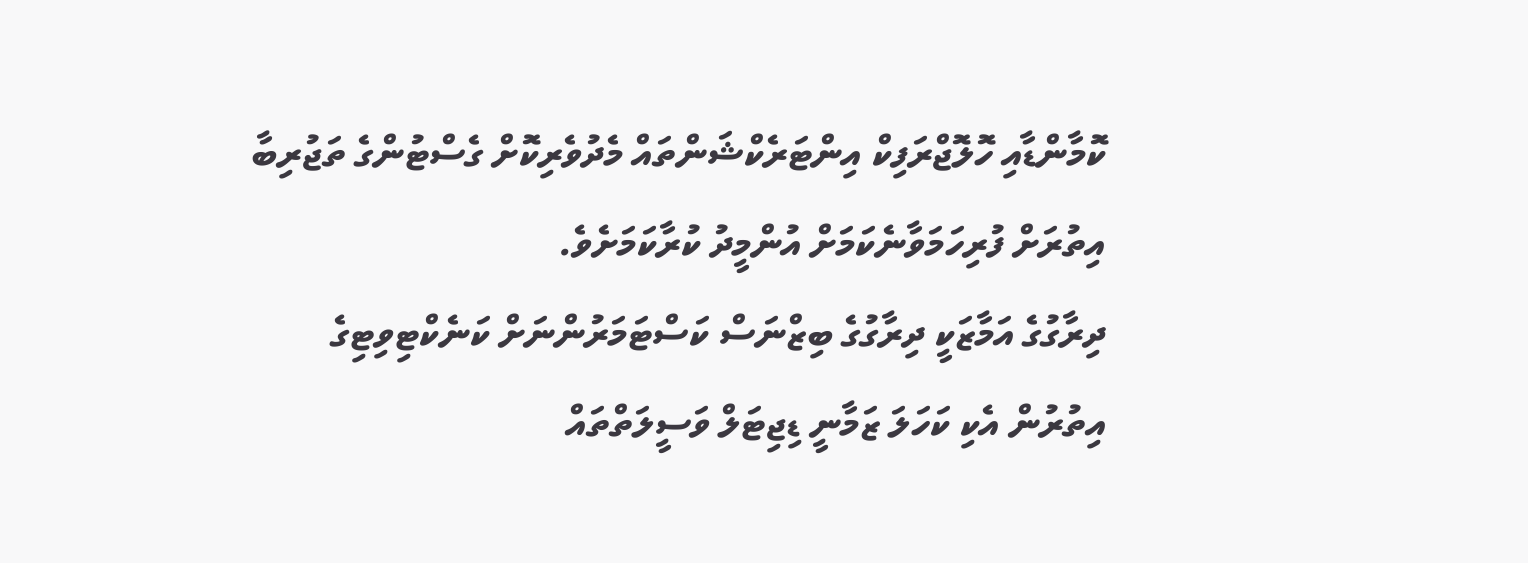ކޮމާންޑާއި ހޮލޮޖްރަފިކް އިންޓަރެކްޝަންތައް މެދުވެރިކޮށް ގެސްޓުންގެ ތަޖުރިބާ އިތުރަށް ފުރިހަމަވާނެކަމަށް އުންމީދު ކުރާކަމަށެވެ.
ދިރާގުގެ އަމާޒަކީ ދިރާގުގެ ބިޒްނަސް ކަސްޓަމަރުންނަށް ކަނެކްޓިވިޓިގެ އިތުރުން އެކި ކަހަލަ ޒަމާނީ ޑިޖިޓަލް ވަސީލަތްތައް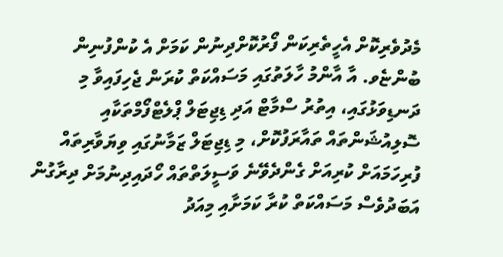މެދުވެރިކޮށް އެހީތެރިކަން ފޯރުކޮށްދިނުން ކަމަށް އެ ކުންފުނިން ބުންޏެވ. އާ އާންމު ހާލަތުގައި މަސައްކަތް ކުރަން ޖެހިފައިވާ މި ދަނޑިވަޅުގައި، އިތުރު ސްމާޓް އަދި ޑިޖިޓަލް ޕްލެޓްފޯމްތަކާއި ސޮލިއުޝަންތައް ތައާރަފުކޮށް، މި ޑިޖިޓަލް ޒަމާނުގައި ވިޔަވާރިތައް ފުރިހަމައަށް ކުރިއަށް ގެންދެވޭނެ ވަސީލަތްތައް ހޯދައިދިނުމަށް ދިރާގުން އަބަދުވެސް މަސައްކަތް ކުރާ ކަމަށާއި މިއަދު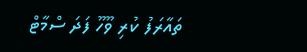ތައާރަފު ކުރި ވޫހޫ ފަދަ ސްމާޓް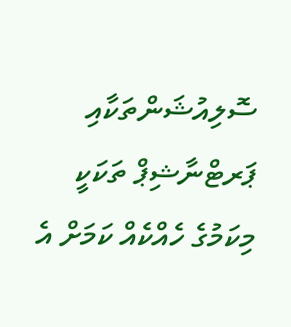ސޮލިއުޝަންތަކާއި ޕަރޓްނާޝިޕް ތަކަކީ މިކަމުގެ ހެއްކެއް ކަމަށް އެ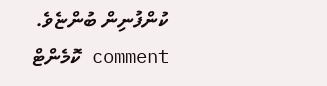ކުންފުނިން ބުންޏެވެ.
comment ކޮމެންޓް